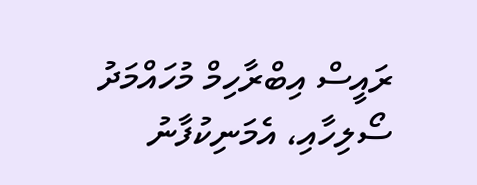ރައީސް އިބްރާހިމް މުހައްމަދު ސޯލިހާއި، އެމަނިކުފާނު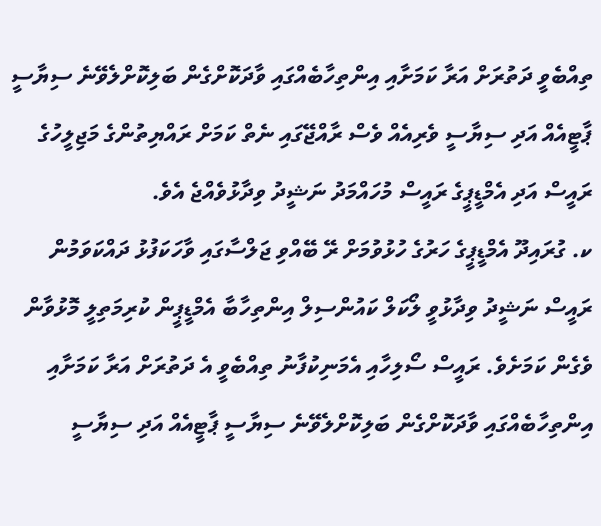ތިއްބެވީ ދަތުރަށް އަރާ ކަމަށާއި އިންތިހާބެއްގައި ވާދަކޮށްގެން ބަލިކޮށްލެވޭނެ ސިޔާސީ ޕާޓީއެއް އަދި ސިޔާސީ ވެރިއެއް ވެސް ރާއްޖޭގައި ނެތް ކަމަށް ރައްޔިތުންގެ މަޖިލީހުގެ ރައީސް އަދި އެމްޑީޕީގެ ރައީސް މުހައްމަދު ނަޝީދު ވިދާޅުވެއްޖެ އެވެ.
ކ. ގުރައިދޫ އެމްޑީޕީގެ ހަރުގެ ހުޅުވުމަށް ރޭ ބޭއްވި ޖަލްސާގައި ވާހަކަފުޅު ދައްކަވަމުން ރައީސް ނަޝީދު ވިދާޅުވީ ލޯކަލް ކައުންސިލް އިންތިހާބާ އެމްޑީޕީން ކުރިމަތިލީ މޮޅުވާން ވެގެން ކަމަށެވެ. ރައީސް ސޯލިހާއި އެމަނިކުފާނު ތިއްބެވީ އެ ދަތުރަށް އަރާ ކަމަށާއި އިންތިހާބެއްގައި ވާދަކޮށްގެން ބަލިކޮށްލެވޭނެ ސިޔާސީ ޕާޓީއެއް އަދި ސިޔާސީ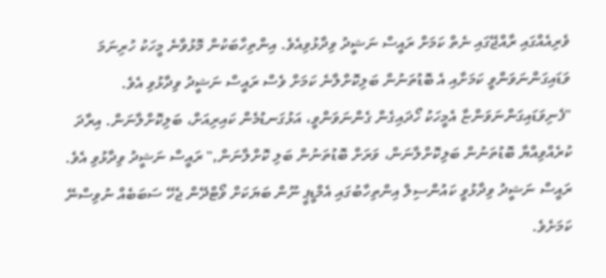ވެރިއެއްގައި ރާއްޖޭގައި ނެތް ކަމަށް ރައީސް ނަޝީދު ވިދާޅުވިއެވެ. އިންތިހާބަކުން މޮޅުވާނެ މީހަކު ހުރިނަމަ ވަޑައިގަންނަވަންވީ ކަމަށާއި އެ ބޮޑުތަނުން ބަލިކޮށްލާނެ ކަމަށް ވެސް ރައީސް ނަޝީދު ވިދާޅުވި އެވެ.
"ފެނިވަޑައިގަންނަވަންޏާ އެމީހަކު ހޯދައިގެން ގެންނަވަންވީ، އަޅުގަނޑުމެން ކައިރިއަށް، ބަލިކޮށްލާނަން. އިރާދަ ކުރެއްވިއްޔާ ބޮޑުތަނުން ބަލިކޮށްލާނަން، ވަރަށް ބޮޑުތަނުން ބަލި ކޮށްލާނަން," ރައީސް ނަޝީދު ވިދާޅުވި އެވެ.
ރައީސް ނަޝީދު ވިދާޅުވީ ކައުންސިލް އިންތިހާބުގައި އެމްޑީޕީ ނޫން ބަޔަކަށް ވޯޓްދޭން ޖެހޭ ސަބަބެއް ނުވިސްނޭ ކަމަށެވެ.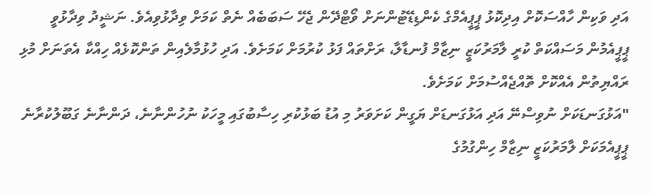އަދި ވަކިން ހާއްސަކޮށް އިދިކޮޅު ޕީޕީއެމްގެ ކެންޑިޑޭޓުންނަށް ވޯޓްދޭން ޖެހޭ ސަބަބެއް ނެތް ކަމަށް ވިދާޅުވިއެވެ. ނަޝީދު ވިދާޅުވީ ޕީޕީއެމުން މަސައްކަތް ކުރީ ލާމަރުކަޒީ ނިޒާމް ފުނޑާލާ، ރަށްތައް ފަޅު ކުރުމަށް ކަމަށެވެ. އަދި ހުޅުމާލެއިން ތަންކޮޅެއް ހިއްކާ އެތަނަށް މުޅި ރައްޔިތުން އެއްކޮށް ތޮއްޖެއްސުމަށް ކަމަށެވެ.
"އަޅުގަނޑަކަށް ނުވިސްނޭ އަދި އަޅުގަނޑަށް ޔަގީން ކަށަވަރު މި އުޑު ބަޅުކުރި ހިސާބުގައި މީހަކު ނުހުންނާނެ، ދަންނާނެ ގަބޫލުކުރާނެ ޕީޕީއެމަކަށް ލާމަރުކަޒީ ނިޒާމް ހިންގުމުގެ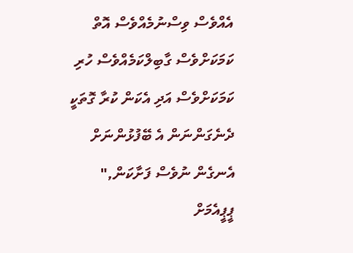އެއްވެސް ވިސްނުމެއްވެސް އޮތް ކަމަކަށްވެސް ގާބިލްކަމެއްވެސް ހުރި ކަމަކަށްވެސް އަދި އެކަން ކުރާ ގޮތަކީ ދެނެގަންނަން އެ ބޭފުޅުންނަށް އެނގެން ނުވެސް ފަށާކަން," ޕީޕީއެމަށް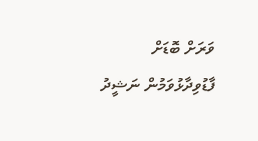ވަރަށް ބޮޑަށް ފާޑުވިދާޅުވަމުން ނަޝީދު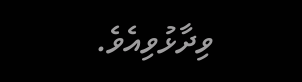ވިދާޅުވިއެވެ.